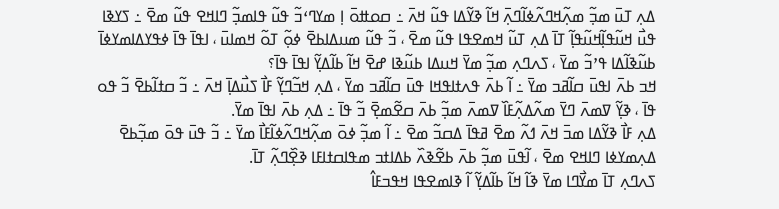ߡߍ߲ ߠߎ߫ ߘߏ߲߬ ߘߍ߲߬ߞߣߍ߬ߦߊ߬ߣߍ߲߫ ߞߊ߬ ߢߌ߬ߡߊ ߟߎ߬ ߞߍ߫ ߸ ߛߋߚߋ߫ ߊ߲ ߘߌߣߵߏ߬ ߟߎ߬ ߟߊߘߏ߲߬ ߣߊߞߐ ߟߎ߬ ߘߐ߫ ߸ ߖߌߢߊ ߟߎ߯ ߞߎ߬ߟߊ߲߬ߞߎ߬ߟߊ߲߬ ߠߊ߫ ߡߍ߲ ߠߎ߬ ߞߘߐߟߊ ߟߎ߬ ߘߐ߫ ، ߏ߬ ߟߎ߬ ߘߎߡߊߕߐ߫ ߦߋ߲߬ ߠߋ߬ ߞߘߊߎ߫ ، ߊߟߊ߫ ߟߊ߫ ߦߟߌߡߊߘߌߦߊ߫ ߕߎ߬ߢߊ߬ߡߊ ߟߴߏ߬ ߘߌ߫ ، ߖߍߣߍ߲ ߘߏ߲߬ ߘߌ߫ ߞߎߡߊ ߕߎ߬ߢߊ ߝߐ߫ ߞߊ߬ ߕߊ߬ߡߌ߲߬ ߊߟߊ߫ ߟߊ߫؟
ߞߏ ߕߍ߫ ߊߟߎ߫ ߛߊ߬ߥߏ ߘߌ߫ ߸ ߊ߬ ߕߍ߫ ߟߍߙߊߟߞߊ ߟߎ߫ ߛߊ߬ߥߏ ߘߌ߫ ، ߡߍ߲ ߞߏ߬ߣߌ߲߬ ߓߊ߯ ߖߎ߯ߡߊ߲߫ ߞߍ߫ ߸ ߏ߬ ߛߙߊ߬ߕߐ߫ ߏ߬ ߟߋ ߟߊ߫ ، ߢߌ߲߬ ߜߘߍ߫ ߣߌ߫ ߘߍ߬ߡߍ߲߬ߓߊ߰ ߜߘߍ߫ ߘߏ߲߬ ߕߍ߫ ߛߐ߬ߘߐ߲߫ ߏ߬ ߟߊ߫ ߸ ߡߍ߲ ߕߍ߫ ߊߟߊ߫ ߘߌ߫.
ߡߍ߲ ߓߊ߯ ߢߌ߬ߡߊ ߘߏ߫ ߞߍ߫ ߗߍ߬ ߘߐ߫ ߥߟߊ߫ ߡߛߏ߬ ߘߐ߫ ߸ ߊ߬ ߘߏ߲߬ ߦߋ߫ ߘߍ߲߬ߞߣߍ߬ߦߊ߬ߓߊ߯ ߘߌ߫ ߸ ߏ߬ ߟߎ߫ ߟߋ߫ ߘߏ߲߬ߕߐ߫ ߡߍ߲ߘߌߦߊ ߣߊߞߐ ߘߐ߫ ، ߊ߬ߟߎ߫ ߘߏ߲߬ ߕߍ߫ ߕߐ߬ߢߍ߰ ߕߡߊߙߏ ߘߟߊߛߙߊߓߊ ߢߐ߲߰ߣߍ߲߬ ߠߊ߫.
ߖߍߣߍ߲ ߠߊ߫ ߘߌ߯ߣߊ ߘߌ߫ ߢߊ߬ ߞߊ߬ ߕߊ߬ߡߌ߲߬ ߊ߬ ߢߊߘߐߟߊ ߞߟߏߓߊ߮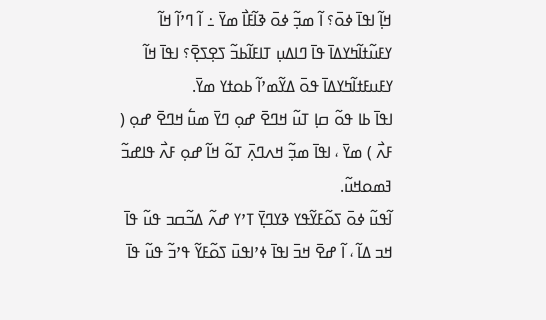ߞߊ߲߬ ߊߟߊ߫ ߦߋ߫؟ ߊ߬ ߘߏ߲߬ ߦߋ߫ ߢߊ߬ߓߊ߯ ߘߌ߫ ߸ ߊ߬ ߣߴߊ߬ ߞߊ߬ ߌߓߎ߬ߙߊ߬ߤߌߡߊ߫ ߟߊ߫ ߣߊߡߎ߲ ߠߊߓߊ߬ߕߏ߬ ߖߐ߲ߖߐ߲߫؟ ߊߟߊ߫ ߞߊ߬ ߌߓߎߓߙߊ߬ߤߌߡߊ߫ ߟߋ߫ ߡߌ߬ߘߴߊ߬ ߕߋߙߌ ߘߌ߫.
ߊߟߊ߫ ߕߊ ߟߋ߬ ߛߊ߲ ߠߎ߬ ߞߣߐ߫ ߝߋ߲ ߣߌ߫ ߘߎ߱ ߞߣߐ߫ ߝߋ߲ ( ߓߍ߯ ) ߘߌ߫ ، ߊߟߊ߫ ߘߏ߲߬ ߞߍߣߍ߲߫ ߠߋ߬ ߞߊ߬ ߝߋ߲ ߓߍ߯ ߟߊߝߏ߬ ߔߘߋߞߎ߬.
ߊ߬ߟߎ߬ ߦߋ߫ ߖߋ߬ߓߌ߬ߟߌ ߢߌߣߌ߲߫ ߠߴߌ ߝߍ߬ ߡߏ߬ߛߏ ߟߎ߬ ߟߊ߫ ߞߏ ߡߊ߬ ، ߊ߬ ߝߐ߫ ߞߏ߫ ߊߟߊ߫ ߦߴߊߟߎ߫ ߖߋ߬ߓߌ߬ ߟߴߏ߬ ߟߎ߬ ߟߊ߫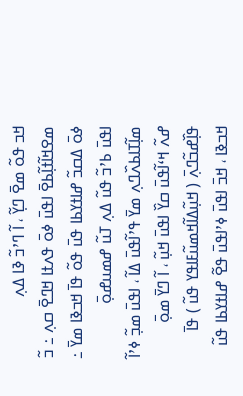ߞߏ ߟߋ߬ ߘߐ߫ ߣߌ߲߬ ، ߊ߬ ߣߴߏ߬ ߢߊ ߡߍ߲ ߘߐߞߊ߬ߙߊ߲߬ߕߐ߫ ߊߟߎ߫ ߦߋ߫ ߟߍߙߊ ߞߣߐ߫ ߛߍ߲ ߸ ߏ߬ ߦߋ߫ ߡߛߏ߬ ߝߊߙߌߕߊ ߟߎ߫ ߟߋ߬ ߟߊ߫ ߞߏߢߊ ߘߌ߫ ߸ ߊߟߎ߫ ߕߴߏ߬ ߟߎ߬ ߡߍ߲ ߠߎ߬ ߝߘߎߝߋ߲߫ ߘߊ߲߬ߠߊߕߍ߰ߣߍ߲ ߘߌ߫ ߟߴߊ߬ߟߎ߫ ߡߊ߬ ، ߊߟߎ߫ ߘߏ߲߬ ߦߴߊ߬ ߝߍ߬ ߞߵߊ߬ߟߎ߫ ߛߌ߰ ߊߟߎ߫ ߞߎ߲߬ ، ߊ߬ ߣߌ߫ ߘߋ߲߫ ߟߊ߲߰ߝߏ߬ߣߍ߲߫ ( ߞߎ߲߬ߡߊ߬ߞߘߎ߬ߓߊߟߌ ߟߎ߬ ) ߟߊ߫ ߞߏߢߊ ، ߞߏ߫ ߊߟߎ߫ ߦߴߊߟߎ߫ ߟߐ߬ ߝߊߙߌߕߊ ߟߎ߬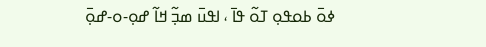ߦߋ߫ ߕߋߟߋ߲ ߠߋ߬ ߟߊ߫ ، ߊߟߎ߫ ߘߏ߲߬ ߞߊ߬ ߝߋ߲-ߋ-ߝߋ߲߫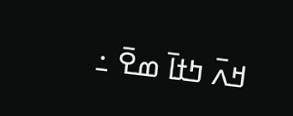ߞߍ߫ ߤߙߊ߫ ߘߐ߫ ߸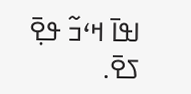ߊߟߊ߫ ߞߵߏ߬ ߟߐ߲߫ ߖߐ߫.